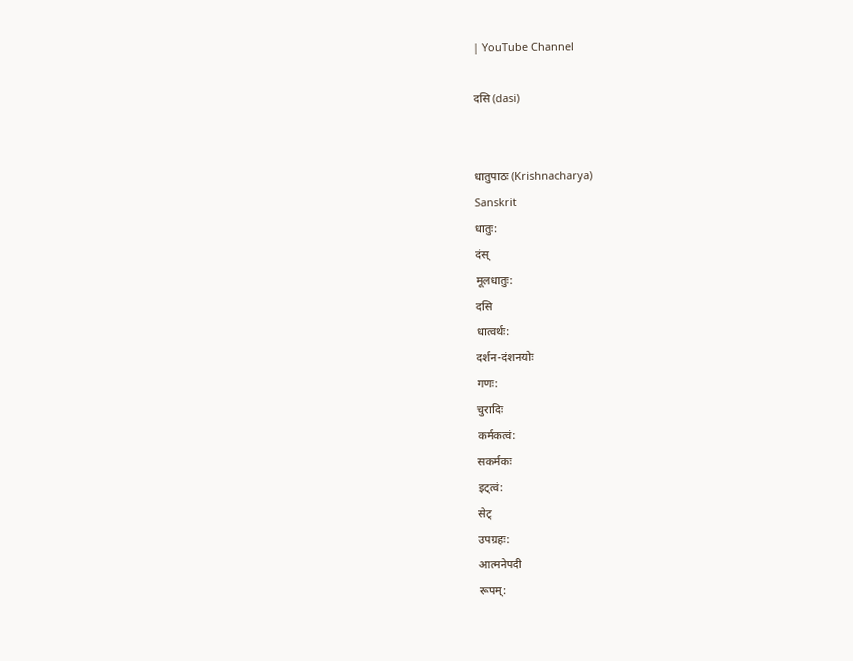| YouTube Channel

दसि (dasi)


धातुपाठः (Krishnacharya)
Sanskrit
धातुः:
दंस्
मूलधातुः:
दसि
धात्वर्थः:
दर्शन-दंशनयोः
गणः:
चुरादिः
कर्मकत्वं:
सकर्मकः
इट्त्वं:
सेट्
उपग्रहः:
आत्मनेपदी
रूपम्: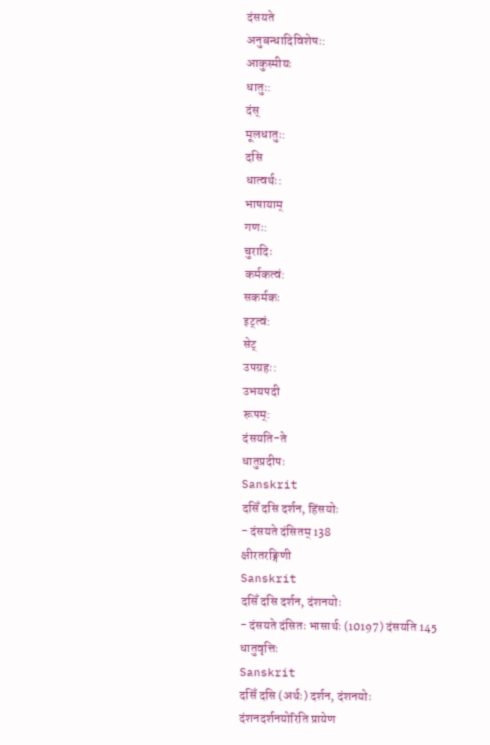दंसयते
अनुबन्धादिविशेषः:
आकुस्मीयः
धातुः:
दंस्
मूलधातुः:
दसि
धात्वर्थः:
भाषायाम्
गणः:
चुरादिः
कर्मकत्वं:
सकर्मकः
इट्त्वं:
सेट्
उपग्रहः:
उभयपदी
रूपम्:
दंसयति-ते
धातुप्रदीपः
Sanskrit
दसिँ दसि दर्शन, हिंसयोः
- दंसयते दंसितम् 138
क्षीरतरङ्गिणी
Sanskrit
दसिँ दसि दर्शन, दंशनयोः
- दंसयते दंसितः भासार्थः (10197) दंसयति 145
धातुवृत्तिः
Sanskrit
दसिँ दसि (अर्थः) दर्शन, दंशनयोः
दंशनदर्शनयोरिति प्रायेण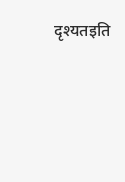दृश्यतइति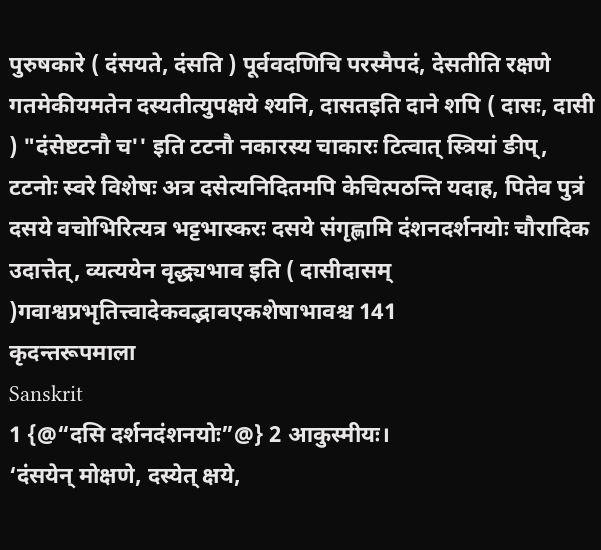पुरुषकारे ( दंसयते, दंसति ) पूर्ववदणिचि परस्मैपदं, देसतीति रक्षणे गतमेकीयमतेन दस्यतीत्युपक्षये श्यनि, दासतइति दाने शपि ( दासः, दासी ) "दंसेष्टटनौ च'' इति टटनौ नकारस्य चाकारः टित्वात् स्त्रियां ङीप्, टटनोः स्वरे विशेषः अत्र दसेत्यनिदितमपि केचित्पठन्ति यदाह, पितेव पुत्रं दसये वचोभिरित्यत्र भट्टभास्करः दसये संगृह्णामि दंशनदर्शनयोः चौरादिक उदात्तेत्, व्यत्ययेन वृद्ध्यभाव इति ( दासीदासम् )गवाश्वप्रभृतित्त्वादेकवद्भावएकशेषाभावश्च 141
कृदन्तरूपमाला
Sanskrit
1 {@“दसि दर्शनदंशनयोः”@} 2 आकुस्मीयः।
‘दंसयेन् मोक्षणे, दस्येत् क्षये,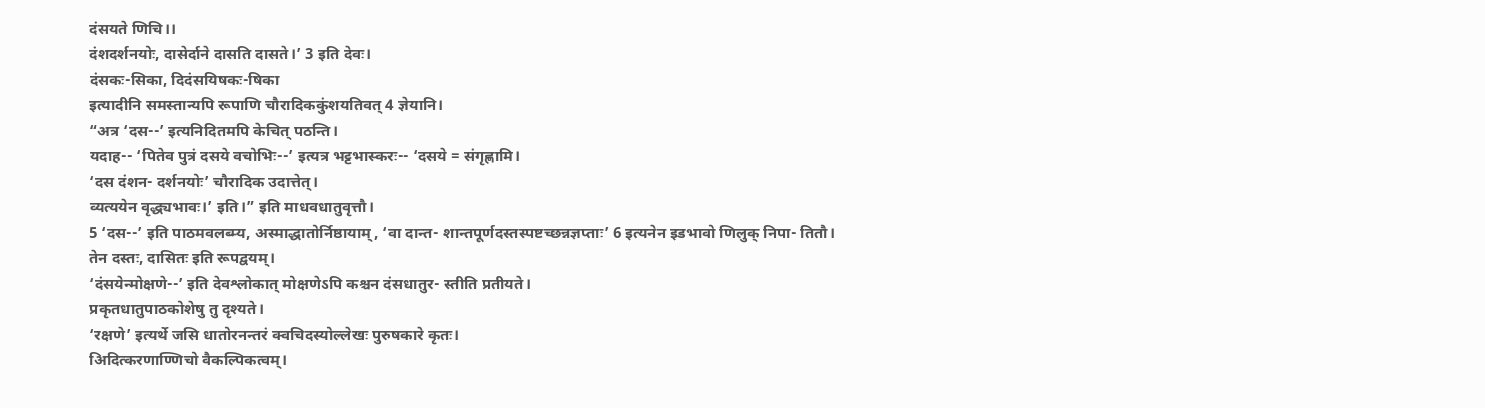दंसयते णिचि।।
दंशदर्शनयोः, दासेर्दाने दासति दासते।’ 3 इति देवः।
दंसकः-सिका, दिदंसयिषकः-षिका
इत्यादीनि समस्तान्यपि रूपाणि चौरादिककुंशयतिवत् 4 ज्ञेयानि।
“अत्र ‘दस--’ इत्यनिदितमपि केचित् पठन्ति।
यदाह-- ‘पितेव पुत्रं दसये वचोभिः--’ इत्यत्र भट्टभास्करः-- ‘दसये = संगृह्णामि।
‘दस दंशन- दर्शनयोः’ चौरादिक उदात्तेत्।
व्यत्ययेन वृद्ध्यभावः।’ इति।” इति माधवधातुवृत्तौ।
5 ‘दस--’ इति पाठमवलब्म्य, अस्माद्धातोर्निष्ठायाम्, ‘वा दान्त- शान्तपूर्णदस्तस्पष्टच्छन्नज्ञप्ताः’ 6 इत्यनेन इडभावो णिलुक् निपा- तितौ।
तेन दस्तः, दासितः इति रूपद्वयम्।
‘दंसयेन्मोक्षणे--’ इति देवश्लोकात् मोक्षणेऽपि कश्चन दंसधातुर- स्तीति प्रतीयते।
प्रकृतधातुपाठकोशेषु तु दृश्यते।
‘रक्षणे’ इत्यर्थे जसि धातोरनन्तरं क्वचिदस्योल्लेखः पुरुषकारे कृतः।
अिदित्करणाण्णिचो वैकल्पिकत्वम्।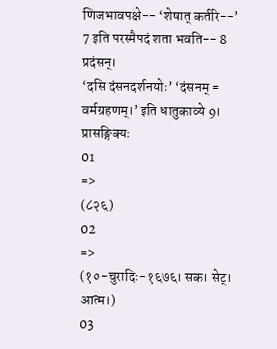णिजभावपक्षे-- ‘शेषात् कर्तरि--’ 7 इति परस्मैपदं शता भवति-- 8 प्रदंसन्।
‘दसि दंसनदर्शनयोः’ ‘दंसनम् = वर्मग्रहणम्।’ इति धातुकाव्ये 9।
प्रासङ्गिक्यः
01
=>
(८२६)
02
=>
(१०-चुरादिः-१६७६। सक। सेट्। आत्म।)
03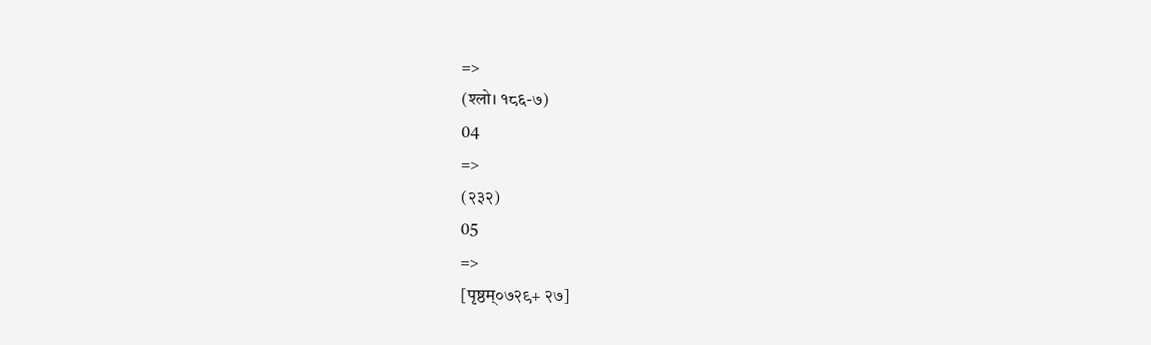=>
(श्लो। १८६-७)
04
=>
(२३२)
05
=>
[पृष्ठम्०७२९+ २७]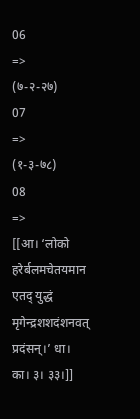06
=>
(७-२-२७)
07
=>
(१-३-७८)
08
=>
[[आ। ‘लोको हरेर्बलमचेतयमान एतद् युद्धं मृगेन्द्रशशदंशनवत् प्रदंसन्।’ धा। का। ३। ३३।]]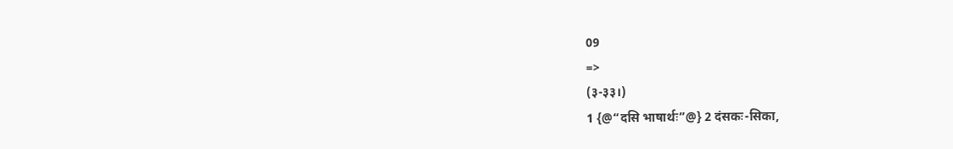09
=>
(३-३३।)
1 {@“दसि भाषार्थः”@} 2 दंसकः-सिका,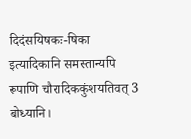दिदंसयिषकः-षिका
इत्यादिकानि समस्तान्यपि रूपाणि चौरादिककुंशयतिवत् 3 बोध्यानि।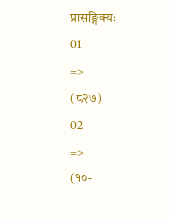प्रासङ्गिक्यः
01
=>
(८२७)
02
=>
(१०-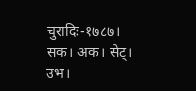चुरादिः-१७८७। सक। अक। सेट्। उभ।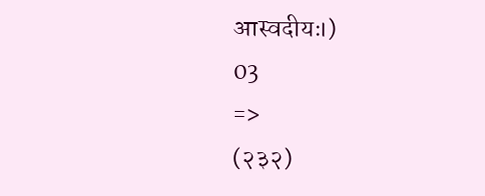आस्वदीयः।)
03
=>
(२३२)